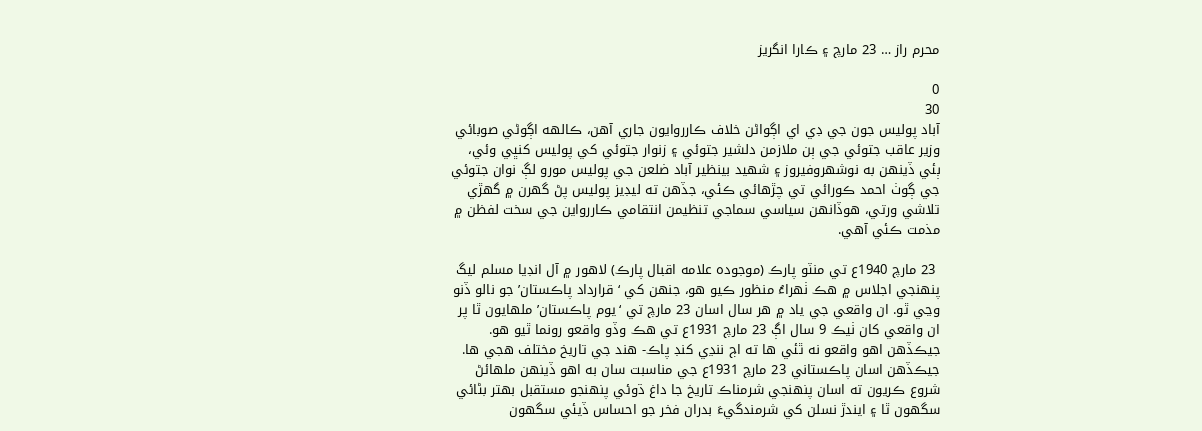محرم راز … 23 مارچ ۽ ڪارا انگريز

0
30
آباد پوليس جون جي ڊي اي اڳواڻن خلاف ڪارروايون جاري آهن، ڪالهه اڳوڻي صوبائي وزير عاقب جتوئي جي ٻن ملازمن دلشير جتوئي ۽ زنوار جتوئي کي پوليس کنڀي وئي، ٻئي ڏينهن به نوشهروفيروز ۽ شھيد بينظير آباد ضلعن جي پوليس مورو لڳ نوان جتوئي جي ڳوٺ احمد ڪورائي تي چڙھائي ڪئي، جڏھن ته ليڊيز پوليس پڻ گهرن ۾ گهڙي تلاشي ورتي، ھوڏانهن سياسي سماجي تنظيمن انتقامي ڪاررواين جي سخت لفظن ۾ مذمت ڪئي آھي.

 23 مارچ 1940ع تي منٽو پارڪ (موجوده علامه اقبال پارڪ) لاهور ۾ آل انڊيا مسلم ليگ پنهنجي اجلاس ۾ هڪ ٺهراءُ منظور ڪيو هو، جنهن کي ‘قرارداد پاڪستان’ جو نالو ڏنو وڃي ٿو. ان واقعي جي ياد ۾ هر سال اسان 23 مارچ تي ‘يوم پاڪستان’ ملهايون ٿا پر ان واقعي کان ٺيڪ 9 سال اڳ 23 مارچ 1931ع تي هڪ وڏو واقعو رونما ٿيو هو. جيڪڏهن اهو واقعو نه ٿئي ها ته اڄ ننڍي کنڊ پاڪ- هند جي تاريخ مختلف هجي ها. جيڪڏهن اسان پاڪستاني 23 مارچ 1931ع جي مناسبت سان به اهو ڏينهن ملهائڻ شروع ڪريون ته اسان پنهنجي شرمناڪ تاريخ جا داغ ڌوئي پنهنجو مستقبل بهتر بڻائي سگهون ٿا ۽ ايندڙ نسلن کي شرمندگيءَ بدران فخر جو احساس ڏيئي سگهون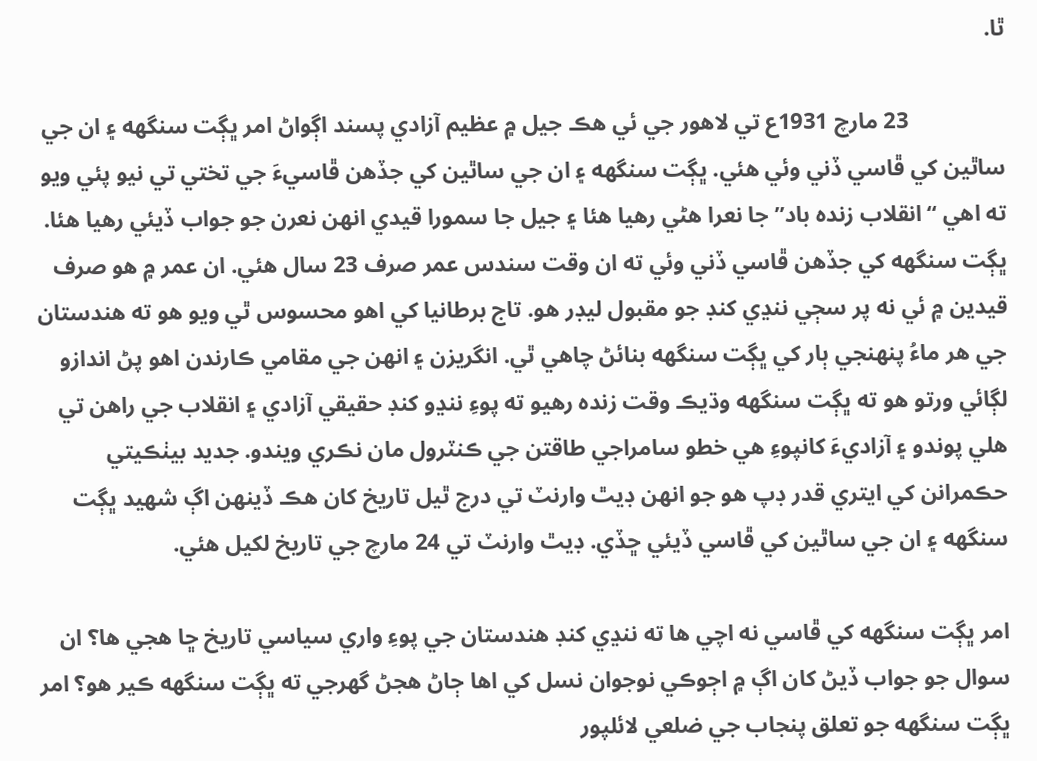ٿا.

                 23 مارچ 1931ع تي لاهور جي ئي هڪ جيل ۾ عظيم آزادي پسند اڳواڻ امر ڀڳت سنگهه ۽ ان جي ساٿين کي ڦاسي ڏني وئي هئي. ڀڳت سنگهه ۽ ان جي ساٿين کي جڏهن ڦاسيءَ جي تختي تي نيو پئي ويو ته اهي “انقلاب زنده باد” جا نعرا هڻي رهيا هئا ۽ جيل جا سمورا قيدي انهن نعرن جو جواب ڏيئي رهيا هئا. ڀڳت سنگهه کي جڏهن ڦاسي ڏني وئي ته ان وقت سندس عمر صرف 23 سال هئي. ان عمر ۾ هو صرف قيدين ۾ ئي نه پر سڄي ننڍي کنڊ جو مقبول ليڊر هو. تاج برطانيا کي اهو محسوس ٿي ويو هو ته هندستان جي هر ماءُ پنهنجي ٻار کي ڀڳت سنگهه بنائڻ چاهي ٿي. انگريزن ۽ انهن جي مقامي ڪارندن اهو پڻ اندازو لڳائي ورتو هو ته ڀڳت سنگهه وڌيڪ وقت زنده رهيو ته پوءِ ننڍو کنڊ حقيقي آزادي ۽ انقلاب جي راهن تي هلي پوندو ۽ آزاديءَ کانپوءِ هي خطو سامراجي طاقتن جي ڪنٽرول مان نڪري ويندو. جديد بيٺڪيتي حڪمرانن کي ايتري قدر ڊپ هو جو انهن ڊيٿ وارنٽ تي درج ٿيل تاريخ کان هڪ ڏينهن اڳ شهيد ڀڳت سنگهه ۽ ان جي ساٿين کي ڦاسي ڏيئي ڇڏي. ڊيٿ وارنٽ تي 24 مارچ جي تاريخ لکيل هئي.

امر ڀڳت سنگهه کي ڦاسي نه اچي ها ته ننڍي کنڊ هندستان جي پوءِ واري سياسي تاريخ ڇا هجي ها؟ ان سوال جو جواب ڏيڻ کان اڳ ۾ اڄوڪي نوجوان نسل کي اها ڄاڻ هجڻ گهرجي ته ڀڳت سنگهه ڪير هو؟ امر ڀڳت سنگهه جو تعلق پنجاب جي ضلعي لائلپور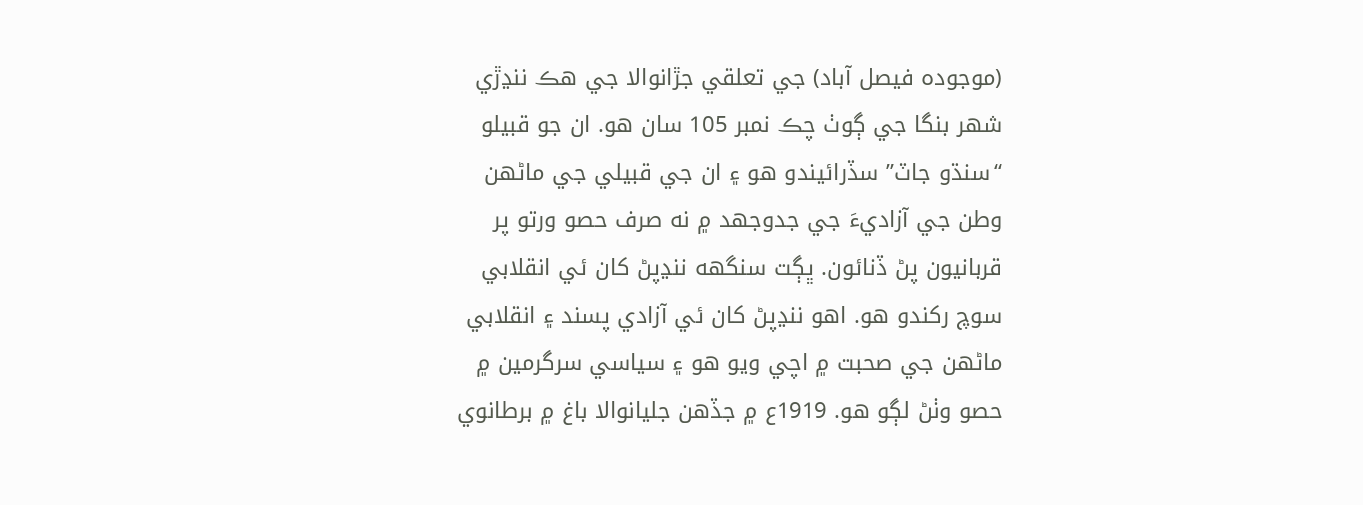(موجوده فيصل آباد) جي تعلقي جڙانوالا جي هڪ ننڍڙي شهر بنگا جي ڳوٺ چڪ نمبر 105 سان هو. ان جو قبيلو “سنڌو جاٽ” سڏرائيندو هو ۽ ان جي قبيلي جي ماڻهن وطن جي آزاديءَ جي جدوجهد ۾ نه صرف حصو ورتو پر قربانيون پڻ ڏنائون. ڀڳت سنگهه ننڍپڻ کان ئي انقلابي سوچ رکندو هو. اهو ننڍپڻ کان ئي آزادي پسند ۽ انقلابي ماڻهن جي صحبت ۾ اچي ويو هو ۽ سياسي سرگرمين ۾ حصو وٺڻ لڳو هو. 1919ع ۾ جڏهن جليانوالا باغ ۾ برطانوي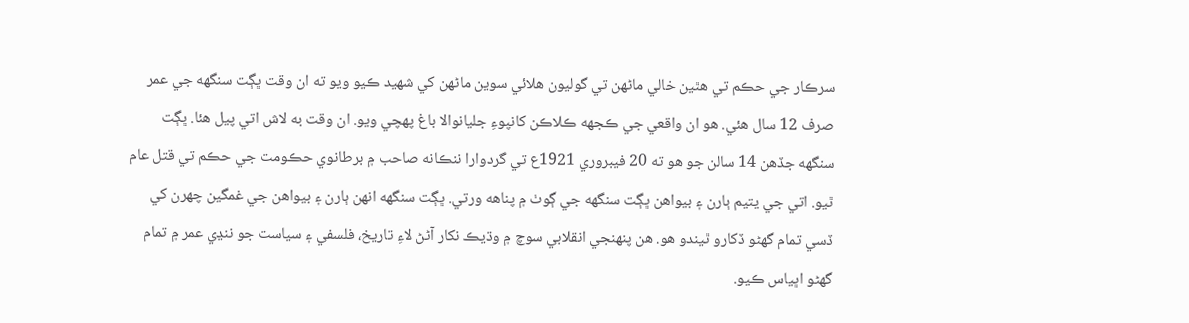سرڪار جي حڪم تي هٿين خالي ماڻهن تي گوليون هلائي سوين ماڻهن کي شهيد ڪيو ويو ته ان وقت ڀڳت سنگهه جي عمر صرف 12 سال هئي. هو ان واقعي جي ڪجهه ڪلاڪن کانپوءِ جليانوالا باغ پهچي ويو. ان وقت به لاش اتي پيل هئا. ڀڳت سنگهه جڏهن 14 سالن جو هو ته 20 فيبروري 1921ع تي گردوارا ننڪانه صاحب ۾ برطانوي حڪومت جي حڪم تي قتل عام ٿيو. اتي جي يتيم ٻارن ۽ بيواهن ڀڳت سنگهه جي ڳوٺ ۾ پناهه ورتي. ڀڳت سنگهه انهن ٻارن ۽ بيواهن جي غمگين چهرن کي ڏسي تمام گهڻو ڏکارو ٿيندو هو. هن پنهنجي انقلابي سوچ ۾ وڌيڪ نکار آڻڻ لاءِ تاريخ، فلسفي ۽ سياست جو ننڍي عمر ۾ تمام گهڻو اڀياس ڪيو.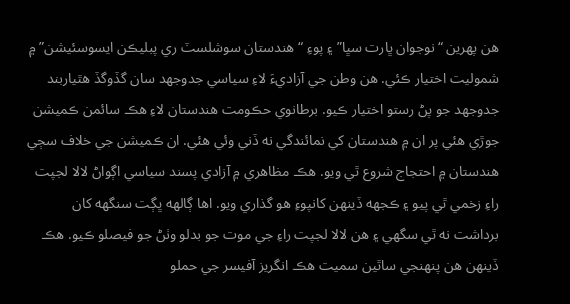هن پهرين “نوجوان ڀارت سڀا” ۽ پوءِ “هندستان سوشلسٽ ري پبليڪن ايسوسئيشن” ۾ شموليت اختيار ڪئي. هن وطن جي آزاديءَ لاءِ سياسي جدوجهد سان گڏوگڏ هٿياربند جدوجهد جو پڻ رستو اختيار ڪيو. برطانوي حڪومت هندستان لاءِ هڪ سائمن ڪميشن جوڙي هئي پر ان ۾ هندستان کي نمائندگي نه ڏني وئي هئي. ان ڪميشن جي خلاف سڄي هندستان ۾ احتجاج شروع ٿي ويو. هڪ مظاهري ۾ آزادي پسند سياسي اڳواڻ لالا لجپت راءِ زخمي ٿي پيو ۽ ڪجهه ڏينهن کانپوءِ هو گذاري ويو. اها ڳالهه ڀڳت سنگهه کان برداشت نه ٿي سگهي ۽ هن لالا لجپت راءِ جي موت جو بدلو وٺڻ جو فيصلو ڪيو. هڪ ڏينهن هن پنهنجي ساٿين سميت هڪ انگريز آفيسر جي حملو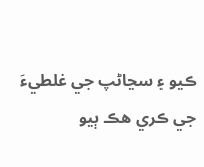ڪيو ۽ سڃاڻپ جي غلطيءَ جي ڪري هڪ ٻيو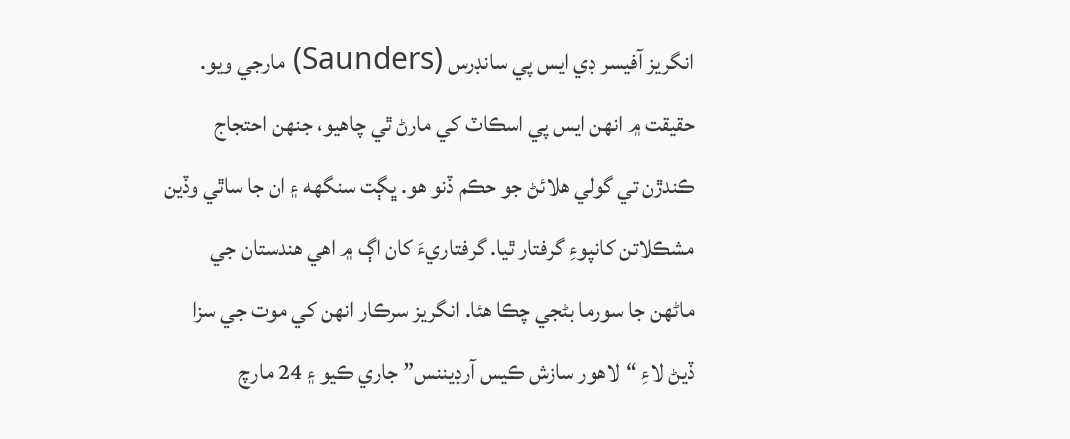انگريز آفيسر ڊي ايس پي سانڊرس (Saunders) مارجي ويو. حقيقت ۾ انهن ايس پي اسڪاٽ کي مارڻ ٿي چاهيو، جنهن احتجاج ڪندڙن تي گولي هلائڻ جو حڪم ڏنو هو. ڀڳت سنگهه ۽ ان جا ساٿي وڏين مشڪلاتن کانپوءِ گرفتار ٿيا. گرفتاريءَ کان اڳ ۾ اهي هندستان جي ماڻهن جا سورما بڻجي چڪا هئا. انگريز سرڪار انهن کي موت جي سزا ڏيڻ لاءِ “لاهور سازش ڪيس آرڊيننس” جاري ڪيو ۽ 24 مارچ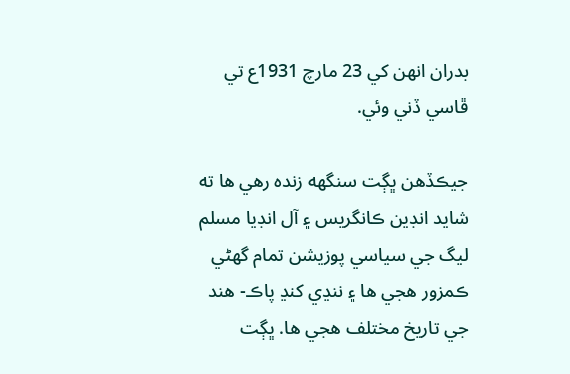بدران انهن کي 23 مارچ 1931ع تي ڦاسي ڏني وئي.

جيڪڏهن ڀڳت سنگهه زنده رهي ها ته شايد انڊين ڪانگريس ۽ آل انڊيا مسلم ليگ جي سياسي پوزيشن تمام گهڻي ڪمزور هجي ها ۽ ننڍي کنڍ پاڪ- هند جي تاريخ مختلف هجي ها. ڀڳت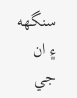سنگهه ۽ ان جي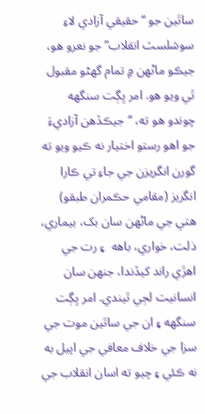ساٿين جو “حقيقي آزادي لاءِ سوشلسٽ انقلاب” جو نعرو هو، جيڪو ماڻهن ۾ تمام گهڻو مقبول ٿي ويو هو. امر ڀڳت سنگهه چوندو هو ته، “جيڪڏهن آزاديءَ جو اهو رستو اختيار نه ڪيو ويو ته گورن انگريزن جي جاءِ تي ڪارا انگريز (مقامي حڪمران طبقو) هتي جي ماڻهن سان بک، بيماري، ذلت، خواري، باهه  ۽ رت جي اهڙي راند کيڏندا، جنهن سان انسانيت لڄي ٿيندي. امر ڀڳت سنگهه ۽ ان جي ساٿين موت جي سزا جي خلاف معافي جي اپيل به نه ڪئي ۽ چيو ته اسان انقلاب جي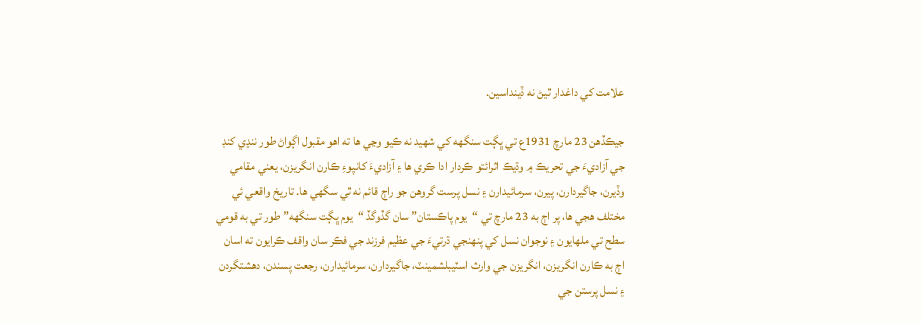علامت کي داغدار ٿيڻ نه ڏينداسين.

جيڪڏهن 23 مارچ 1931ع تي ڀڳت سنگهه کي شهيد نه ڪيو وڃي ها ته اهو مقبول اڳواڻ طور ننڍي کنڊ جي آزاديءَ جي تحريڪ ۾ وڌيڪ اثرائتو ڪردار ادا ڪري ها ۽ آزاديءَ کانپوءِ ڪارن انگريزن، يعني مقامي وڏيرن، جاگيردارن، پيرن، سرمائيدارن ۽ نسل پرست گروهن جو راڄ قائم نه ٿي سگهي ها. تاريخ واقعي ئي مختلف هجي ها، پر اڄ به 23 مارچ تي “يوم پاڪستان” سان گڏوگڏ “يوم ڀڳت سنگهه” طور تي به قومي سطح تي ملهايون ۽ نوجوان نسل کي پنهنجي ڌرتيءَ جي عظيم فرزند جي فڪر سان واقف ڪرايون ته اسان اڄ به ڪارن انگريزن، انگريزن جي وارث اسٽيبلشمينٽ، جاگيردارن، سرمائيدارن، رجعت پسندن، دهشتگردن ۽ نسل پرستن جي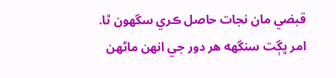قبضي مان نجات حاصل ڪري سگهون ٿا. امر ڀڳت سنگهه هر دور جي انهن ماڻهن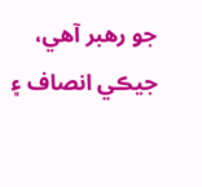جو رهبر آهي، جيڪي انصاف ۽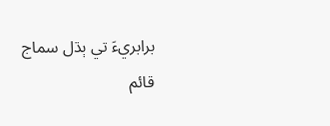برابريءَ تي ٻڌل سماج  قائم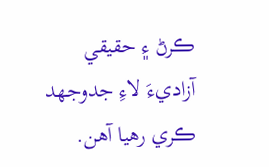ڪرڻ ۽ حقيقي  آزاديءَ لاءِ جدوجهد ڪري رهيا آهن.